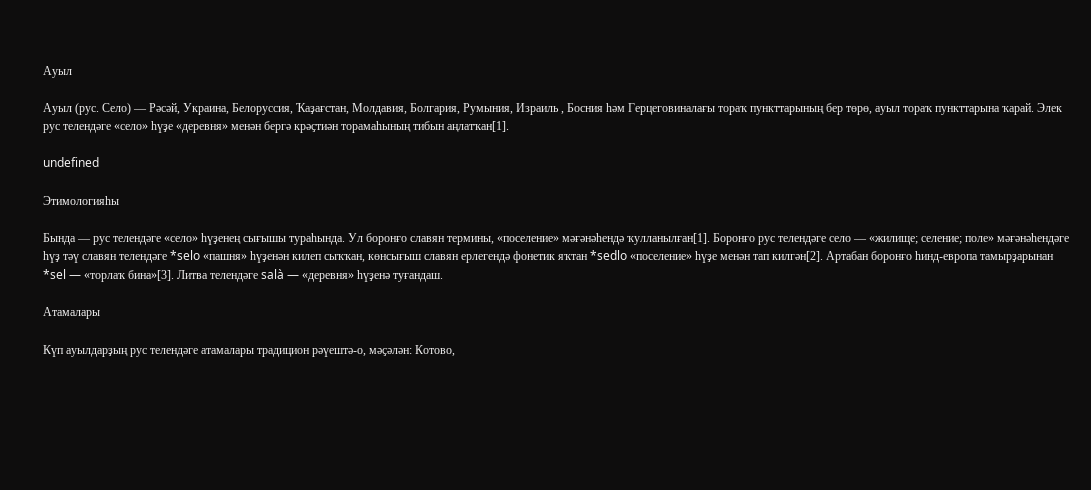Ауыл

Ауыл (рус. Село) — Рәсәй, Украина, Белоруссия, Ҡаҙағстан, Молдавия, Болгария, Румыния, Израиль , Босния һәм Герцеговиналағы тораҡ пункттарының бер төрө, ауыл тораҡ пункттарына ҡарай. Элек рус телендәге «село» һүҙе «деревня» менән бергә крәҫтиән торамаһының тибын аңлатҡан[1].

undefined

Этимологияһы

Бында — рус телендәге «село» һүҙенең сығышы тураһында. Ул боронғо славян термины, «поселение» мәғәнәһендә ҡулланылған[1]. Боронғо рус телендәге село — «жилище; селение; поле» мәғәнәһендәге һүҙ тәү славян телендәге *selo «пашня» һүҙенән килеп сыҡҡан, көнсығыш славян ерлегендә фонетик яҡтан *sedlo «поселение» һүҙе менән тап килгән[2]. Артабан боронғо һинд-европа тамырҙарынан *sel — «торлаҡ бина»[3]. Литва телендәге salà — «деревня» һүҙенә туғандаш.

Атамалары

Күп ауылдарҙың рус телендәге атамалары традицион рәүештә-о, мәҫәлән: Котово,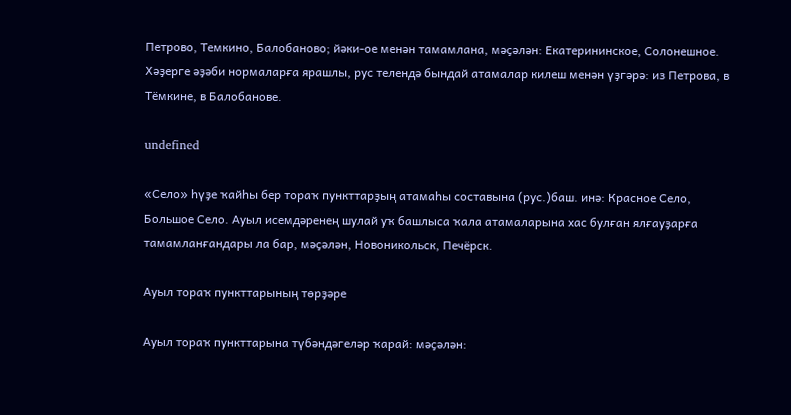Петрово, Темкино, Балобаново; йәки-ое менән тамамлана, мәҫәлән: Екатерининское, Солонешное. Хәҙерге әҙәби нормаларға ярашлы, рус телендә бындай атамалар килеш менән үҙгәрә: из Петрова, в Тёмкине, в Балобанове.

undefined

«Село» һүҙе ҡайһы бер тораҡ пункттарҙың атамаһы составына (рус.)баш. инә: Красное Село, Большое Село. Ауыл исемдәренең шулай уҡ башлыса ҡала атамаларына хас булған ялғауҙарға тамамланғандары ла бар, мәҫәлән, Новоникольск, Печёрск.

Ауыл тораҡ пункттарының төрҙәре

Ауыл тораҡ пункттарына түбәндәгеләр ҡарай: мәҫәлән: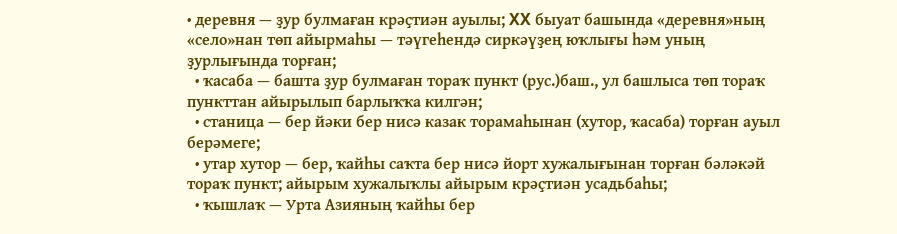• деревня — ҙур булмаған крәҫтиән ауылы; XX быуат башында «деревня»ның «село»нан төп айырмаһы — тәүгеһендә сиркәүҙең юҡлығы һәм уның ҙурлығында торған;
  • ҡасаба — башта ҙур булмаған тораҡ пункт (рус.)баш., ул башлыса төп тораҡ пункттан айырылып барлыҡҡа килгән;
  • станица — бер йәки бер нисә казак торамаһынан (хутор, ҡасаба) торған ауыл берәмеге;
  • утар хутор — бер, ҡайһы саҡта бер нисә йорт хужалығынан торған бәләкәй тораҡ пункт; айырым хужалыҡлы айырым крәҫтиән усадьбаһы;
  • ҡышлаҡ — Урта Азияның ҡайһы бер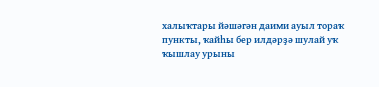халыҡтары йәшәгән даими ауыл тораҡ пункты, ҡайһы бер илдәрҙә шулай уҡ ҡышлау урыны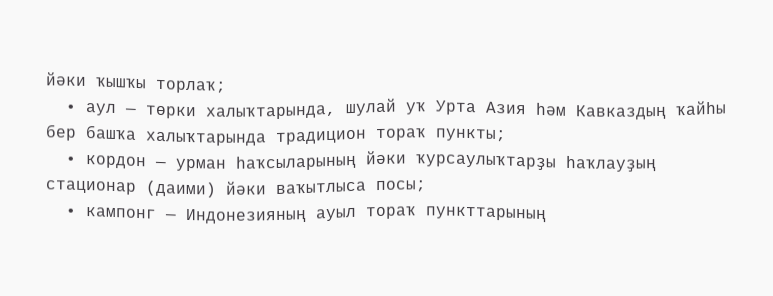йәки ҡышҡы торлаҡ;
  • аул — төрки халыҡтарында, шулай уҡ Урта Азия һәм Кавказдың ҡайһы бер башҡа халыҡтарында традицион тораҡ пункты;
  • кордон — урман һаҡсыларының йәки ҡурсаулыҡтарҙы һаҡлауҙың стационар (даими) йәки ваҡытлыса посы;
  • кампонг — Индонезияның ауыл тораҡ пункттарының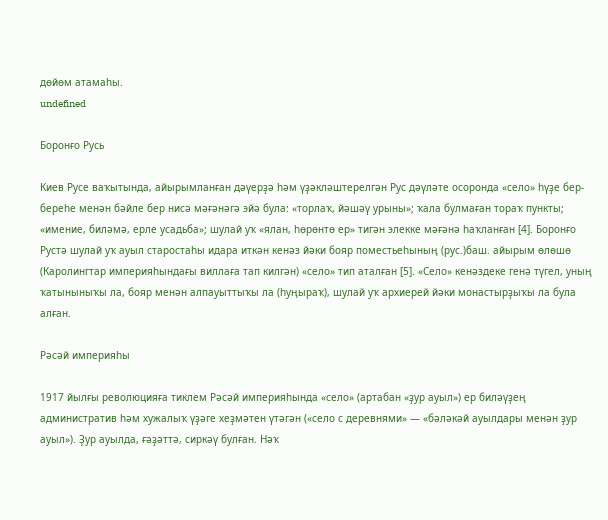дөйөм атамаһы.
undefined

Боронғо Русь

Киев Русе ваҡытында, айырымланған дәүерҙә һәм үҙәкләштерелгән Рус дәүләте осоронда «село» һүҙе бер-береһе менән бәйле бер нисә мәғәнәгә эйә була: «торлаҡ, йәшәү урыны»; ҡала булмаған тораҡ пункты; «имение, биләмә, ерле усадьба»; шулай уҡ «ялан, һөрөнтө ер» тигән элекке мәғәнә һаҡланған [4]. Боронғо Рустә шулай уҡ ауыл старостаһы идара иткән кенәз йәки бояр поместьеһының (рус.)баш. айырым өлөшө (Каролингтар империяһындағы виллаға тап килгән) «село» тип аталған [5]. «Село» кенәздеке генә түгел, уның ҡатыныныҡы ла, бояр менән алпауыттыҡы ла (һуңыраҡ), шулай уҡ архиерей йәки монастырҙыҡы ла була алған.

Рәсәй империяһы

1917 йылғы революцияға тиклем Рәсәй империяһында «село» (артабан «ҙур ауыл») ер биләүҙең административ һәм хужалыҡ үҙәге хеҙмәтен үтәгән («село с деревнями» — «бәләкәй ауылдары менән ҙур ауыл»). Ҙур ауылда, ғәҙәттә, сиркәү булған. Нәҡ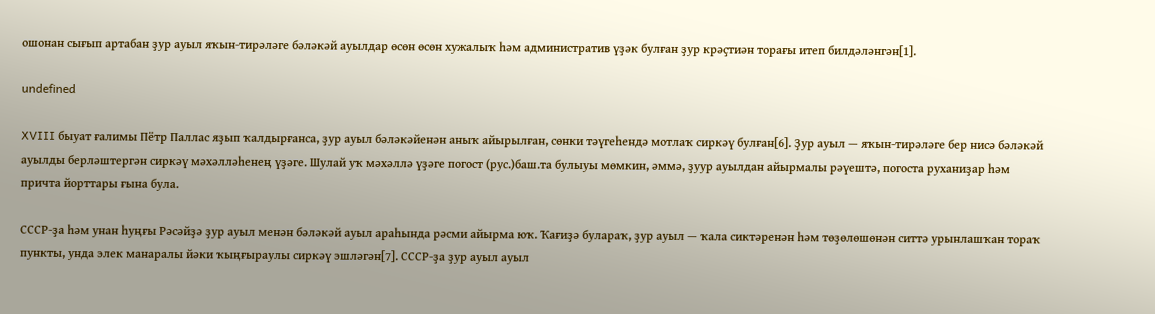ошонан сығып артабан ҙур ауыл яҡын-тирәләге бәләкәй ауылдар өсөн өсөн хужалыҡ һәм административ үҙәк булған ҙур крәҫтиән торағы итеп билдәләнгән[1].

undefined

XVIII быуат ғалимы Пётр Паллас яҙып ҡалдырғанса, ҙур ауыл бәләкәйенән аныҡ айырылған, сөнки тәүгеһендә мотлаҡ сиркәү булған[6]. Ҙур ауыл — яҡын-тирәләге бер нисә бәләкәй ауылды берләштергән сиркәү мәхәлләһенең үҙәге. Шулай уҡ мәхәллә үҙәге погост (рус.)баш.та булыуы мөмкин, әммә, ҙуур ауылдан айырмалы рәүештә, погоста руханиҙар һәм причта йорттары ғына була.

СССР-ҙа һәм унан һуңғы Рәсәйҙә ҙур ауыл менән бәләкәй ауыл араһында рәсми айырма юҡ. Ҡағиҙә булараҡ, ҙур ауыл — ҡала сиктәренән һәм төҙөлөшөнән ситтә урынлашҡан тораҡ пункты, унда элек манаралы йәки ҡыңғыраулы сиркәү эшләгән[7]. СССР-ҙа ҙур ауыл ауыл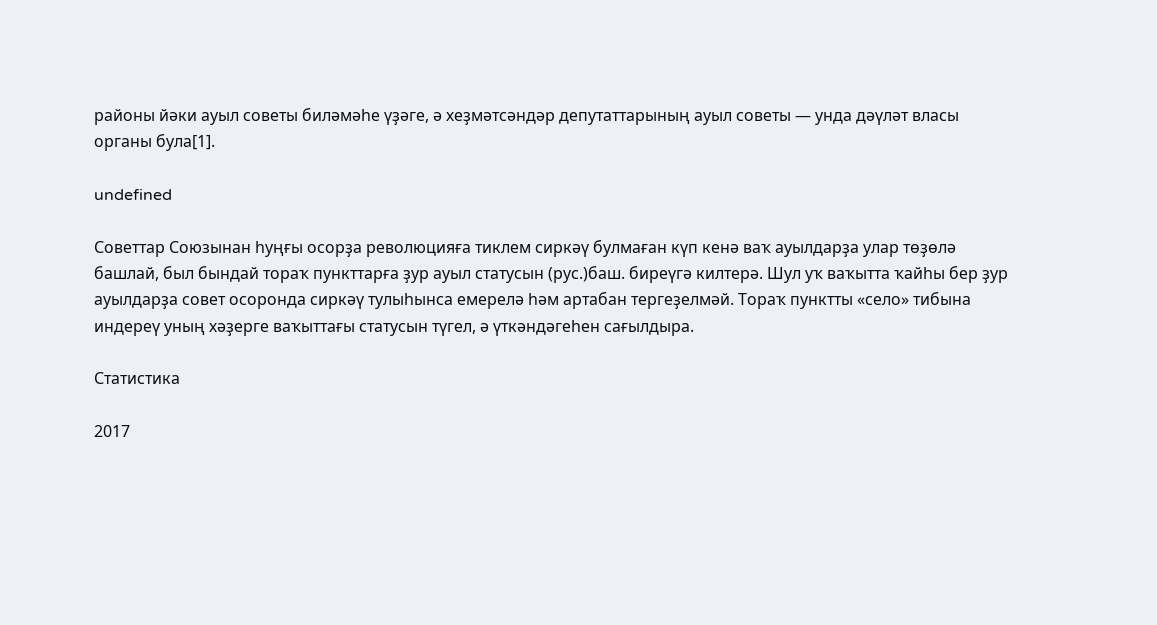районы йәки ауыл советы биләмәһе үҙәге, ә хеҙмәтсәндәр депутаттарының ауыл советы — унда дәүләт власы органы була[1].

undefined

Советтар Союзынан һуңғы осорҙа революцияға тиклем сиркәү булмаған күп кенә ваҡ ауылдарҙа улар төҙөлә башлай, был бындай тораҡ пункттарға ҙур ауыл статусын (рус.)баш. биреүгә килтерә. Шул уҡ ваҡытта ҡайһы бер ҙур ауылдарҙа совет осоронда сиркәү тулыһынса емерелә һәм артабан тергеҙелмәй. Тораҡ пунктты «село» тибына индереү уның хәҙерге ваҡыттағы статусын түгел, ә үткәндәгеһен сағылдыра.

Статистика

2017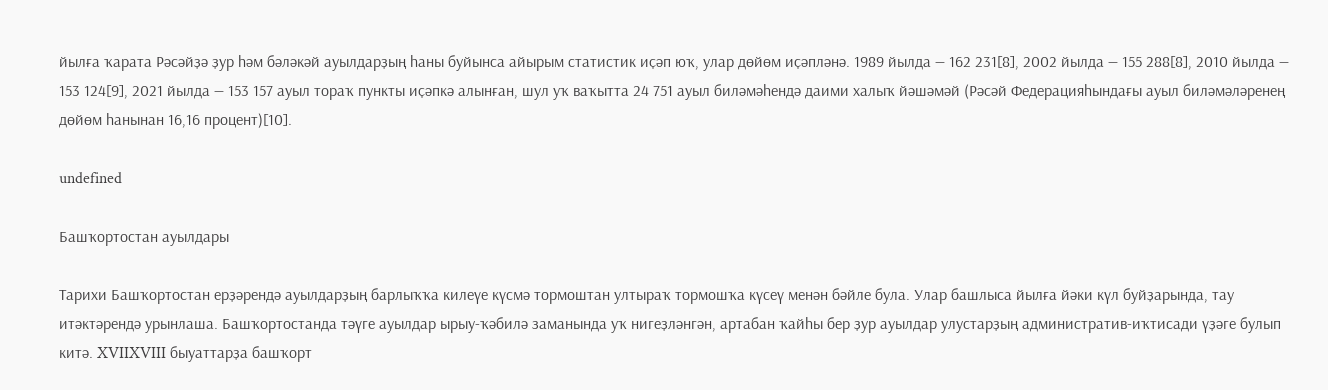йылға ҡарата Рәсәйҙә ҙур һәм бәләкәй ауылдарҙың һаны буйынса айырым статистик иҫәп юҡ, улар дөйөм иҫәпләнә. 1989 йылда — 162 231[8], 2002 йылда — 155 288[8], 2010 йылда — 153 124[9], 2021 йылда — 153 157 ауыл тораҡ пункты иҫәпкә алынған, шул уҡ ваҡытта 24 751 ауыл биләмәһендә даими халыҡ йәшәмәй (Рәсәй Федерацияһындағы ауыл биләмәләренең дөйөм һанынан 16,16 процент)[10].

undefined

Башҡортостан ауылдары

Тарихи Башҡортостан ерҙәрендә ауылдарҙың барлыҡҡа килеүе күсмә тормоштан ултыраҡ тормошҡа күсеү менән бәйле була. Улар башлыса йылға йәки күл буйҙарында, тау итәктәрендә урынлаша. Башҡортостанда тәүге ауылдар ырыу-ҡәбилә заманында уҡ нигеҙләнгән, артабан ҡайһы бер ҙур ауылдар улустарҙың административ-иҡтисади үҙәге булып китә. XVIIXVIII быуаттарҙа башҡорт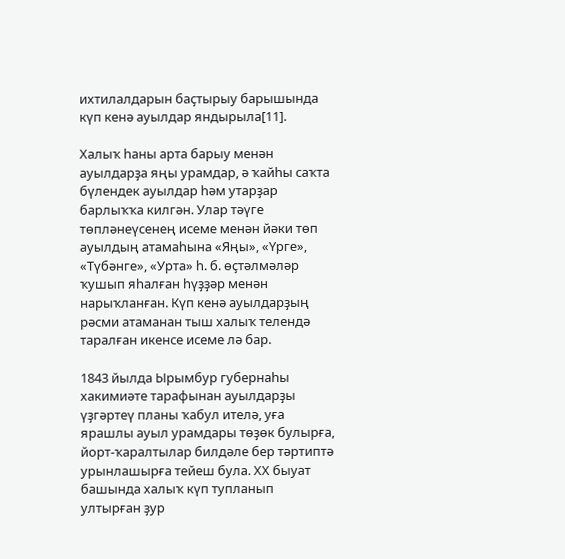ихтилалдарын баҫтырыу барышында күп кенә ауылдар яндырыла[11].

Халыҡ һаны арта барыу менән ауылдарҙа яңы урамдар, ә ҡайһы саҡта бүлендек ауылдар һәм утарҙар барлыҡҡа килгән. Улар тәүге төпләнеүсенең исеме менән йәки төп ауылдың атамаһына «Яңы», «Үрге», «Түбәнге», «Урта» һ. б. өҫтәлмәләр ҡушып яһалған һүҙҙәр менән нарыҡланған. Күп кенә ауылдарҙың рәсми атаманан тыш халыҡ телендә таралған икенсе исеме лә бар.

1843 йылда Ырымбур губернаһы хакимиәте тарафынан ауылдарҙы үҙгәртеү планы ҡабул ителә, уға ярашлы ауыл урамдары төҙөк булырға, йорт-ҡаралтылар билдәле бер тәртиптә урынлашырға тейеш була. ХХ быуат башында халыҡ күп тупланып ултырған ҙур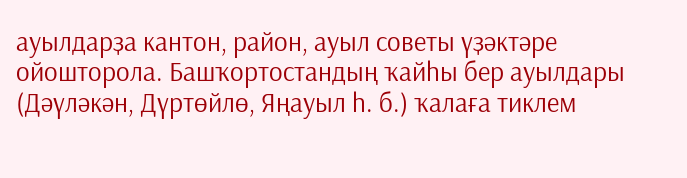ауылдарҙа кантон, район, ауыл советы үҙәктәре ойошторола. Башҡортостандың ҡайһы бер ауылдары (Дәүләкән, Дүртөйлө, Яңауыл һ. б.) ҡалаға тиклем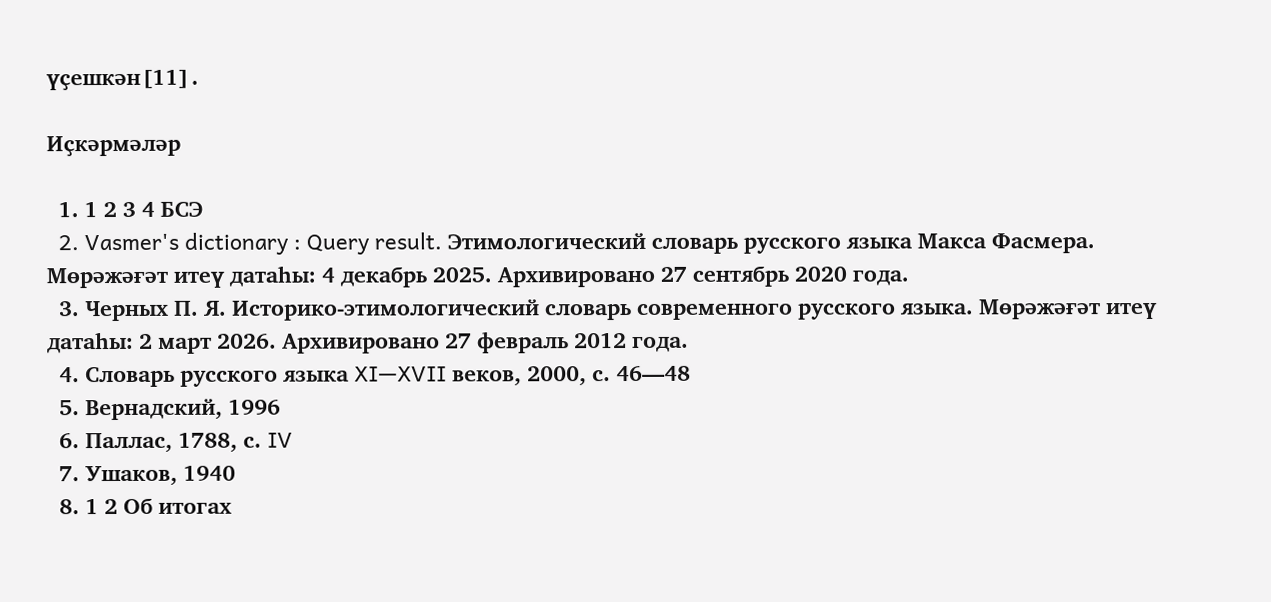үҫешкән[11].

Иҫкәрмәләр

  1. 1 2 3 4 БСЭ
  2. Vasmer's dictionary : Query result. Этимологический словарь русского языка Макса Фасмера. Мөрәжәғәт итеү датаһы: 4 декабрь 2025. Архивировано 27 сентябрь 2020 года.
  3. Черных П. Я. Историко-этимологический словарь современного русского языка. Мөрәжәғәт итеү датаһы: 2 март 2026. Архивировано 27 февраль 2012 года.
  4. Словарь русского языка XI—XVII веков, 2000, с. 46—48
  5. Вернадский, 1996
  6. Паллас, 1788, с. IV
  7. Ушаков, 1940
  8. 1 2 Об итогах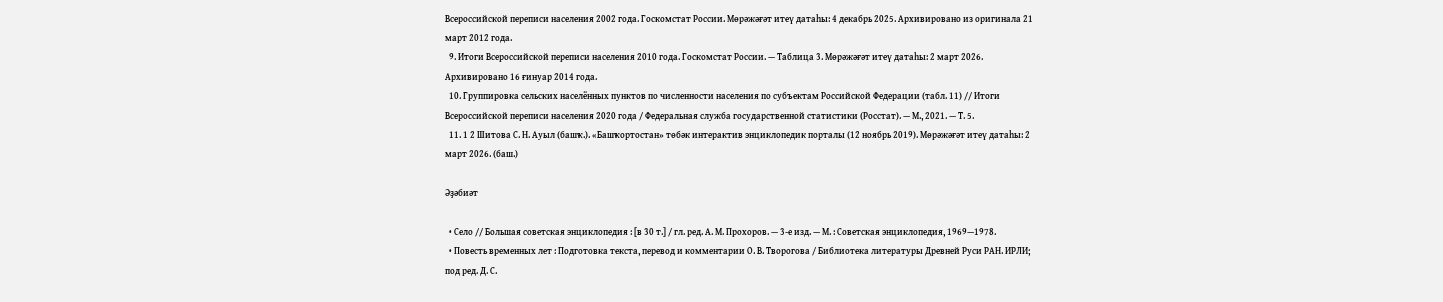Всероссийской переписи населения 2002 года. Госкомстат России. Мөрәжәғәт итеү датаһы: 4 декабрь 2025. Архивировано из оригинала 21 март 2012 года.
  9. Итоги Всероссийской переписи населения 2010 года. Госкомстат России. — Таблица 3. Мөрәжәғәт итеү датаһы: 2 март 2026. Архивировано 16 ғинуар 2014 года.
  10. Группировка сельских населённых пунктов по численности населения по субъектам Российской Федерации (табл. 11) // Итоги Всероссийской переписи населения 2020 года / Федеральная служба государственной статистики (Росстат). — М., 2021. — Т. 5.
  11. 1 2 Шитова С. Н. Ауыл (башҡ.). «Башҡортостан» төбәк интерактив энциклопедик порталы (12 ноябрь 2019). Мөрәжәғәт итеү датаһы: 2 март 2026. (баш.)

Әҙәбиәт

  • Село // Большая советская энциклопедия : [в 30 т.] / гл. ред. А. М. Прохоров. — 3-е изд. — М. : Советская энциклопедия, 1969—1978.
  • Повесть временных лет : Подготовка текста, перевод и комментарии О. В. Творогова / Библиотека литературы Древней Руси РАН. ИРЛИ; под ред. Д. С.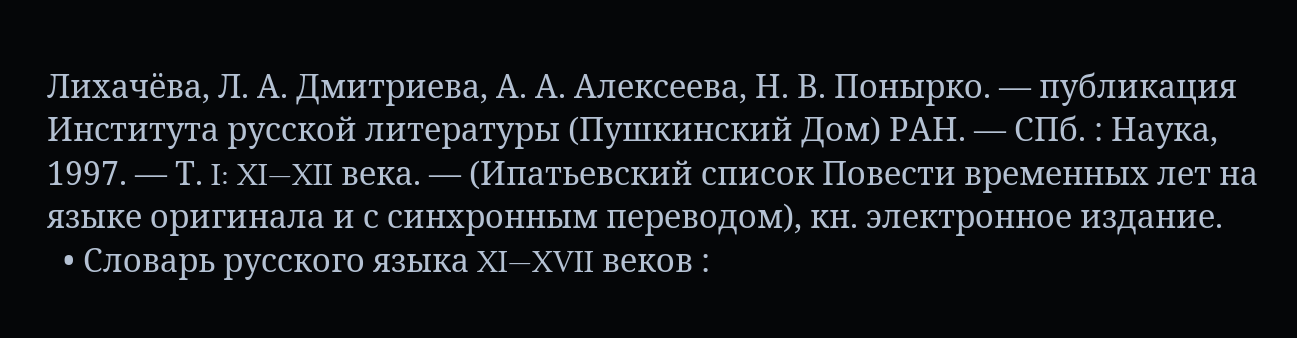Лихачёва, Л. А. Дмитриева, А. А. Алексеева, Н. В. Понырко. — публикация Института русской литературы (Пушкинский Дом) РАН. — СПб. : Наука, 1997. — Т. I: XI—XII века. — (Ипатьевский список Повести временных лет на языке оригинала и с синхронным переводом), кн. электронное издание.
  • Словарь русского языка XI—XVII веков :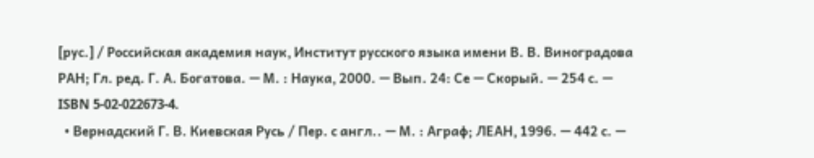[рус.] / Российская академия наук, Институт русского языка имени В. В. Виноградова РАН; Гл. ред. Г. А. Богатова. — М. : Наука, 2000. — Вып. 24: Се — Скорый. — 254 с. — ISBN 5-02-022673-4.
  • Вернадский Г. В. Киевская Русь / Пер. с англ.. — М. : Аграф; ЛЕАН, 1996. — 442 с. —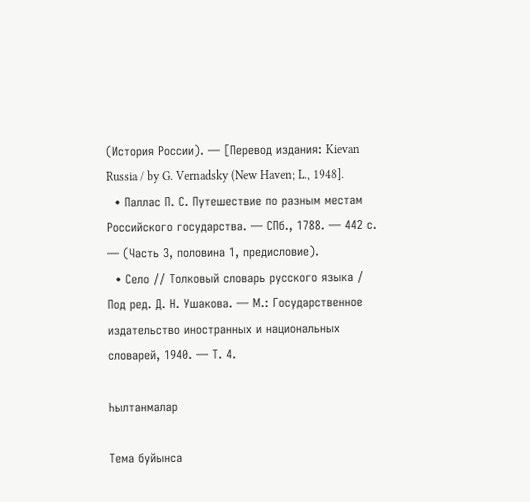(История России). — [Перевод издания: Kievan Russia / by G. Vernadsky (New Haven; L., 1948].
  • Паллас П. С. Путешествие по разным местам Российского государства. — СПб., 1788. — 442 с. — (Часть 3, половина 1, предисловие).
  • Село // Толковый словарь русского языка / Под ред. Д. Н. Ушакова. — М.: Государственное издательство иностранных и национальных словарей, 1940. — Т. 4.

Һылтанмалар

Тема буйынса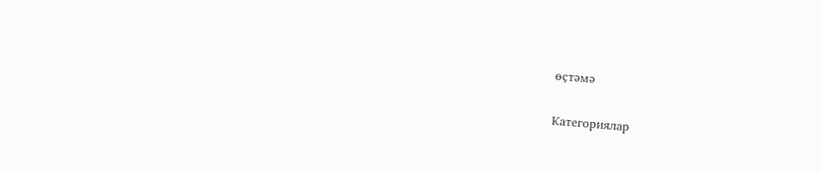өҫтәмә

Категориялар